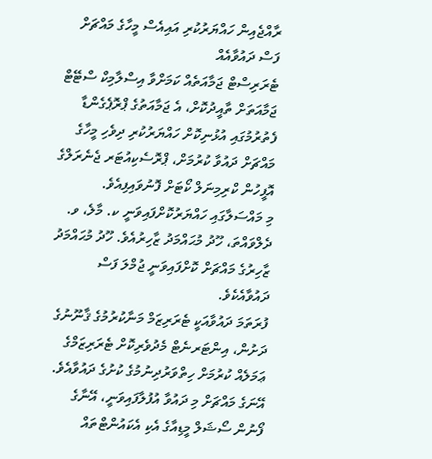ރާއްޖެއިން ހައްޔަރުކުރި އައިއެސް މީހާގެ މައްޗަށް ފަސް ދައުވާއެއް
ޓެރަރިސްޓް ޖަމާއަތެއް ކަމަށްވާ އިސްލާމިކް ސްޓޭޓް ޖަމާއަތަށް ތާއީދުކޮށް، އެ ޖަމާއަތުގެ ޕްރޮޕެގެންޑާ ފެތުރުމުގައި އުޅުނިކޮށް ހައްޔަރުކުރި ދިވެހި މީހާގެ މައްޗަށް ދައުވާ ކުރުމަށް، ޕްރޮސެކިއުޓަރ ޖެނެރަލްގެ އޮފީހުން ކްރިމިނަލް ކޯޓަށް ފޮނުވައިފިއެވެ.
މި މައްސަލާގައި ހައްޔަރުކޮށްފައިވަނީ ކ. މާލެ، ވ. ދެލްވައްތަ، ހޫދު މުޙައްމަދު ޒާހިރުއެވެ. ހޫދު މުޙައްމަދު ޒާހިރުގެ މައްޗަށް ކޮށްފައިވަނީ ޖުމްލަ ފަސް ދައުވާއެކެވެ.
ފުރަތަމަ ދައުވާއަކީ ޓެރަރިޒަމް މަނާކުރުމުގެ ޤާނޫނުގެ ދަށުން، އިންޓަރނެޓް މެދުވެރިކޮށް ޓެރަރިޒަމްގެ ޢަމަލެއް ކުރުމަށް ހިތްވަރުދިނުމުގެ ކުށުގެ ދައުވާއެވެ. އޭނަގެ މައްޗަށް މި ދައުވާ އުފުލާފައިވަނީ، އޭނާގެ ފޯނުން ސޯޝަލް މީޑިއާގެ އެކި އެކައުންޓްތައް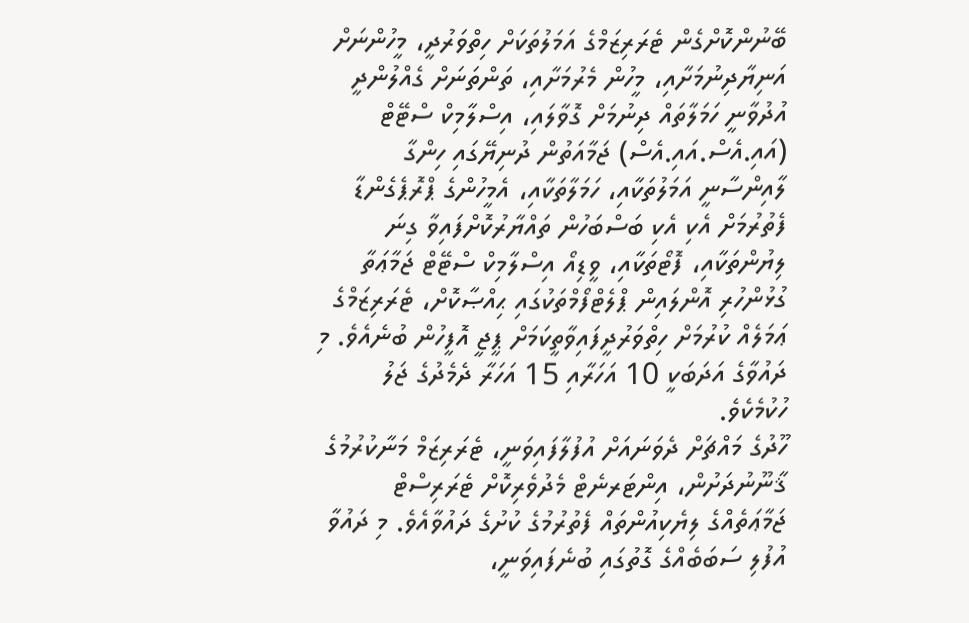ބޭނުންކޮށްގެން ޓެރަރިޒަމްގެ އަމަލުތަކަށް ހިތްވަރުދީ، މީހުންނަށް އަނިޔާދިނުމަށާއި، މީހުން މެރުމަށާއި، ތަންތަނަށް ގެއްލުންދީ އުދުވާނީ ހަމަލާތައް ދިނުމަށް ގޮވާލައި، އިސްލާމިކް ސްޓޭޓް (އައި.އެސް.އައި.އެސް) ޖަމާއަތުން ދުނިޔޭގައި ހިންގާ ލާއިންސާނީ އަމަލުތަކާއި، ހަމަލާތަކާއި، އެމީހުންގެ ޕްރޮޕެގެންޑާ ފެތުރުމަށް އެކި އެކި ބަސްބަހުން ތައްޔާރުކޮށްފައިވާ ގިނަ ލިޔުންތަކާއި، ފޮޓޯތަކާއި، ވީޑިއޯ އިސްލާމިކް ސްޓޭޓް ޖަމާޢަތާ ގުޅުންހުރި އޮންލައިން ޕްލެޓްފޯމްތަކުގައި ޙިއްޞާކޮށް، ޓެރަރިޒަމްގެ ޢަމަލެއް ކުރުމަށް ހިތްވަރުދީފައިވާތީކަމަށް ޕީޖީ އޮފީހުން ބުނެއެވެ. މި ދައުވާގެ އަދަބަކީ 10 އަހަރާއި 15 އަހަރާ ދެމެދުގެ ޖަލު ހުކުމެކެވެ.
ހޫދުގެ މައްޗަށް ދެވަނައަށް އުފުލާފައިވަނީ، ޓެރަރިޒަމް މަނާކުރުމުގެ ޤާނޫނުދަށުން، އިންޓަރނެޓް މެދުވެރިކޮށް ޓެރަރިސްޓް ޖަމާޢަތެއްގެ ލިޔެކިއުންތައް ފެތުރުމުގެ ކުށުގެ ދައުވާއެވެ. މި ދައުވާ އުފުލި ސަބަބެއްގެ ގޮތުގައި ބުނެފައިވަނީ،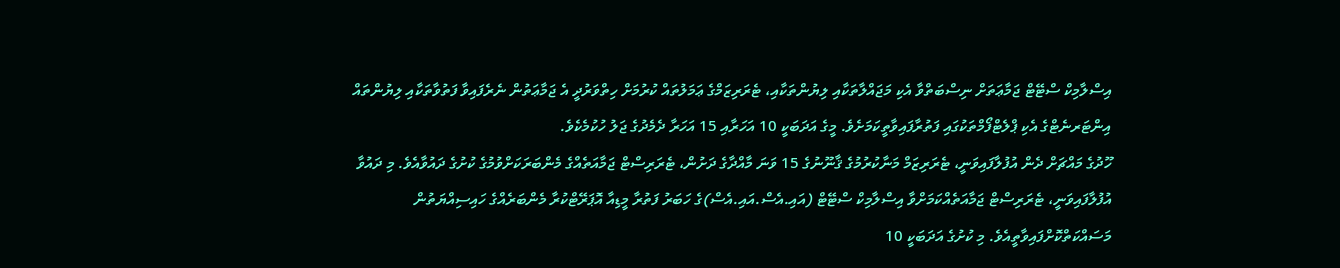އިސްލާމިކް ސްޓޭޓް ޖަމާޢަތަށް ނިސްބަތްވާ އެކި މަޖައްލާތަކާއި ލިޔުންތަކާއި، ޓެރަރިޒަމްގެ ޢަމަލުތައް ކުރުމަށް ހިތްވަރުދީ އެ ޖަމާޢަތުން ނެރެފައިވާ ފަތުވާތަކާއި ލިޔުންތައް އިންޓަރނެޓްގެ އެކި ޕްލެޓްފޯމްތަކުގައި ފަތުރާފައިވާތީކަމަށެވެ. މީގެ އަދަބަކީ 10 އަހަރާއި 15 އަހަރާ ދެމެދުގެ ޖަލު ހުކުމެކެވެ.
ހޫދުގެ މައްޗަށް ދެން އުފުލާފައިވަނީ، ޓެރަރިޒަމް މަނާކުރުމުގެ ޤާނޫނުގެ 15 ވަނަ މާއްދާގެ ދަށުން، ޓެރަރިސްޓް ޖަމާއަތެއްގެ މެންބަރަކަށްވުމުގެ ކުށުގެ ދައުވާއެވެ. މި ދައުވާ އުފުލާފައިވަނީ، ޓެރަރިސްޓް ޖަމާއަތެއްކަމަށްވާ އިސްލާމިކް ސްޓޭޓް (އައި.އެސް.އައި.އެސް)ގެ ހަބަރު ފަތުރާ މީޑިއާ އޮޕަރޭޓްކުރާ މެންބަރެއްގެ ހައިސިއްޔަތުން މަސައްކަތްކޮށްފައިވާތީއެވެ. މި ކުށުގެ އަދަބަކީ 10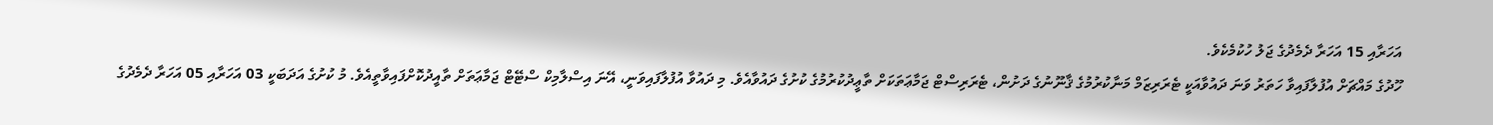އަހަރާއި 15 އަހަރާ ދެމެދުގެ ޖަލު ހުކުމެކެވެ.
ހޫދުގެ މައްޗަށް އުފުލާފައިވާ ހަތަރު ވަނަ ދައުވާއަކީ ޓެރަރިޒަމް މަނާކުރުމުގެ ޤާނޫނުގެ ދަށުން، ޓެރަރިސްޓް ޖަމާޢަތަކަށް ތާޢީދުކުރުމުގެ ކުށުގެ ދައުވާއެވެ. މި ދައުވާ އުފުލާފައިވަނީ، އޭނަ އިސްލާމިކް ސްޓޭޓް ޖަމާޢަތަށް ތާއީދުކޮށްފައިވާތީއެވެ. މު ކުށުގެ އަދަބަކީ 03 އަހަރާއި 05 އަހަރާ ދެމެދުގެ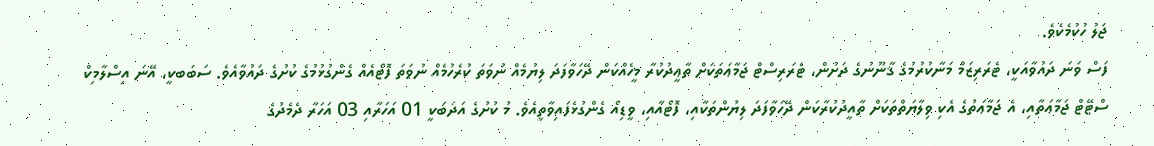ޖަލު ހުކުމެކެވެ.
ފަސް ވަނަ ދައުވާއަކީ، ޓެރަރިޒަމް މަނާކުރުމުގެ ޤާނޫނުގެ ދަށުން، ޓެރަރިސްޓް ޖަމާޢަތަކަށް ތާޢީދުކުރާ މީހެއްކަން ދޭހަވާފަދަ ލިޔުމެއް ނުވަތަ ކުރެހުމެއް ނުވަތަ ފޮޓޯއެއް ގެންގުޅުމުގެ ކުށުގެ ދައުވާއެވެ. ސަބަބކީ، އޭނަ އިސްލާމިކް ސްޓޭޓް ޖަމާޢަތާއި، އެ ޖަމާޢަތުގެ އެކި ވިލާޔަތްތަކަށް ތާއީދުކުރާކަން ދޭހަވާފަދަ ލިޔުންތަކާއި، ފޮޓޯއާއި، ވީޑިއޯ ގެންގުޅެފައިވާތީއެވެ. މު ކުށުގެ އަދަބަކީ 01 އަހަރާއި 03 އަހަރާ ދެމެދުގެ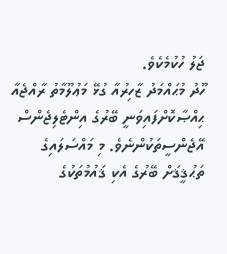ޖަލު ހުކުމެކެވެ.
ހޫދު މުޙައްމަދު ޒާހިރުއާ ގުޅޭ މަޢުލޫމާތު ރާއްޖެއާ ޙިއްޞާކޮށްފައިވަނީ ބޭރުގެ އިންޓެލިޖެންސް އޭޖެންސީތަކުންނެވެ. މި މައްސަލައިގެ ތަޙުޤީޤަށް ބޭރުގެ އެކި ޤައުމުތަކުގެ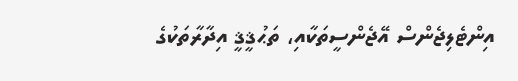އިންޓެލިޖެންސް އޭޖެންސީތަކާއި، ތަޙުޤީޤީ އިދާރާތަކުގެ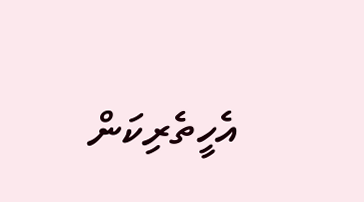އެހީތެރިކަން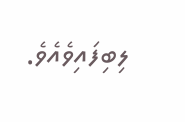ލިބިފައިވެއެވެ.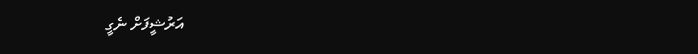އަރުޝީފަށް ނެގީ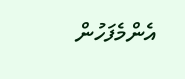އެންމެފަހުން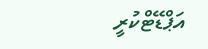އަޕްޑޭޓްކުރީ